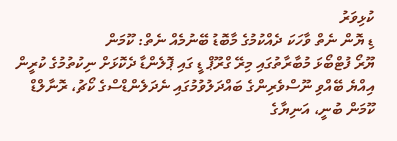ކުޅިވަރު
ޑި ޔޮން ނެތް ވާހަކަ ދެއްކުމުގެ މާބޮޑު ބޭނުމެއް ނެތް: ކޫމަން
ޔޫރޯ ފުޓްބޯޅަ މުބާރާތުގައި މިރޭ ގްރޫޕް ޑީ ގައި ޕޮލެންޑާ ދެކޮޅަށް ނިކުތުމުގެ ކުރީން އިއްޔެ ބޭއްވި ނޫސްވެރިންގެ ބައްދަލުވުމުގައި ނެދަލެންޑްސްގެ ކޯޗު، ރޮނާލްޑް ކޫމަން ބުނީ، އަނިޔާގެ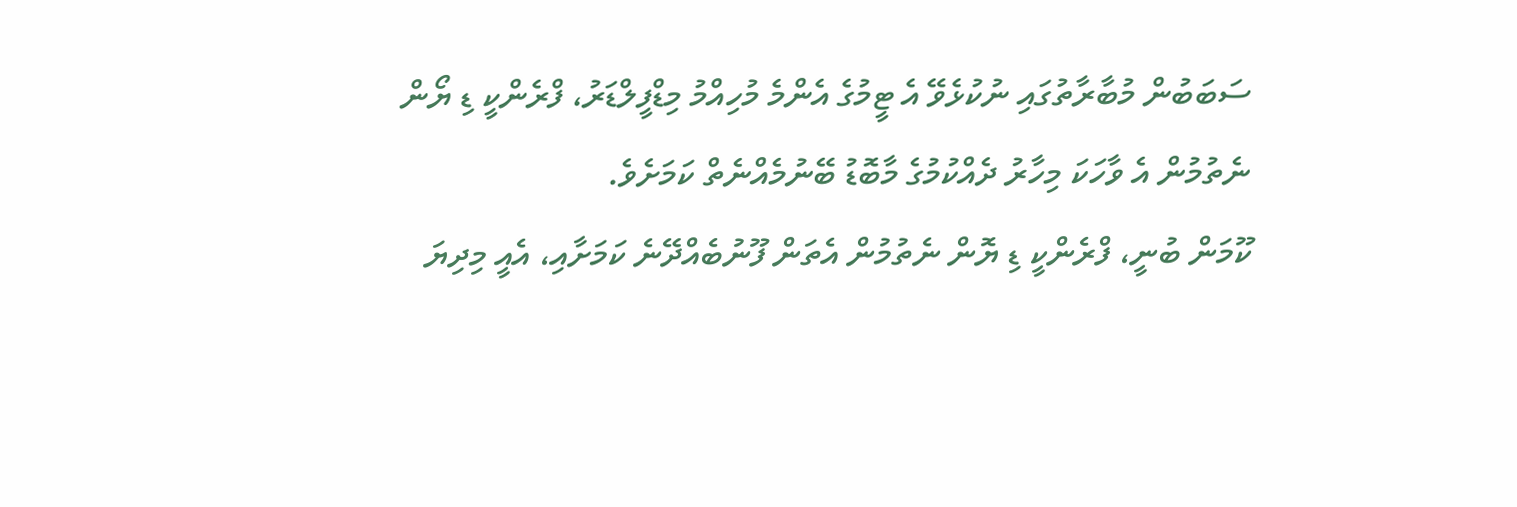ސަބަބުން މުބާރާތުގައި ނުކުޅެވޭ އެ ޓީމުގެ އެންމެ މުހިއްމު މިޑްފީލްޑަރު، ފްރެންކީ ޑި ޔޯން ނެތުމުން އެ ވާހަކަ މިހާރު ދެއްކުމުގެ މާބޮޑު ބޭނުމެއްނެތް ކަމަށެވެ.
ކޫމަން ބުނީ، ފްރެންކީ ޑި ޔޮން ނެތުމުން އެތަން ފޫނުބެއްދޭނެ ކަމަށާއި، އެއީ މިދިޔަ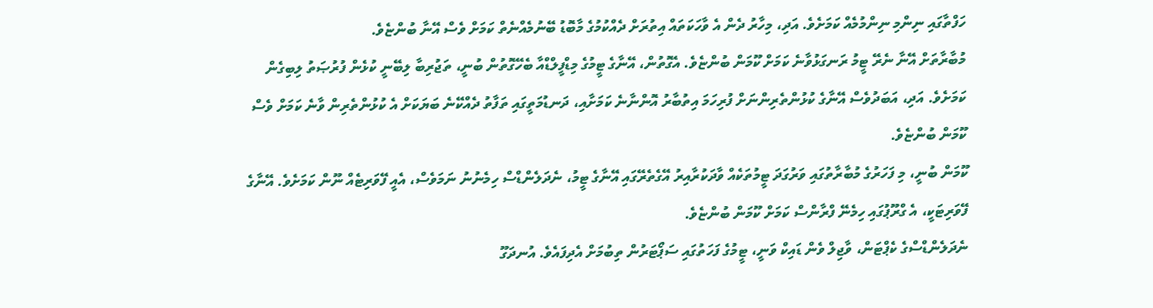ހަފްތާގައި ނިންމި ނިންމުމެއް ކަމަށެވެ. އަދި، މިހާރު ދެން އެ ވާހަކަތައް އިތުރަށް ދެއްކުމުގެ މާބޮޑު ބޭނުމެއްނެތް ކަމަށް ވެސް އޭނާ ބުންޏެވެ.
މުބާރާތަށް އޭނާ ނެރޭ ޓީމު ރަނގަޅުވާނެ ކަމަށް ކޫމަން ބުންޏެވެ. އެގޮތުން، އޭނާގެ ޓީމުގެ މިޑްފީލްޑްއާ ބެހޭގޮތުން ބުނީ، ތަޖުރިބާ ލިބޭނީ ކުޅެން ފުރުޞަތު ލިބިގެން ކަމަށެވެ. އަދި، އަބަދުވެސް އޭނާގެ ކުޅުންތެރިންނަށް ފުރިހަމަ އިތުބާރު އޮންނާނެ ކަމަށާއި، ދަނޑުމަތީގައި ތަފާތު ދެއްކޭނެ ބަޔަކަށް އެ ކުޅުންތެރިން ވާނެ ކަމަށް ވެސް ކޫމަން ބުންޏެވެ.
ކޫމަން ބުނީ، މި ފަހަރުގެ މުބާރާތުގައި ވަރުގަދަ ޓީމުތަކެއް ވާދަކުރާއިރު އޭގެތެރޭގައި އޭނާގެ ޓީމު، ނެދަލެންޑްސް ހިމެނުނު ނަމަވެސް، އެއީ ފޭވަރިޓެއް ނޫން ކަމަށެވެ. އޭނާގެ ފޭވަރިޓަކީ، އެ ގްރޫޕުގައި ހިމެނޭ ފްރާންސް ކަމަށް ކޫމަން ބުންޏެވެ.
ނެދަލެންޑްސްގެ ކެޕްޓަން، ވާޖިލް ވެން ޑައިކް ވަނީ، ޓީމުގެ ފަހަތުގައި ސަޕޯޓަރުން ތިބުމަށް އެދިފައެވެ. އުނދަގޫ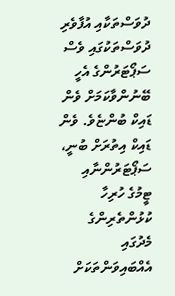ދުވަސްތަކާއި އުފާވެރި ދުވަސްތަކުގައި ވެސް ސަޕޯޓަރުންގެ އެހީ ބޭނުންވާކަމަށް ވެން ޑައިކް ބުންޏެވެ. ވެން ޑައިކް އިތުރަށް ބުނީ، ސަޕޯޓަރުންނާއި ޓީމުގެ ހުރިހާ ކުޅުންތެރިންގެ މެދުގައި އެއްބައިވަންތަކަށް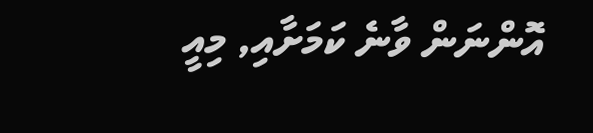އޮންނަން ވާނެ ކަމަށާއި, މިއީ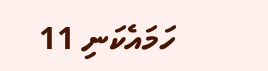ހަމައެކަނި 11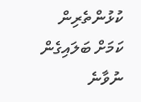ކުޅުންތެރިން ކަމަށް ބަލައިގެން ނުވާނެ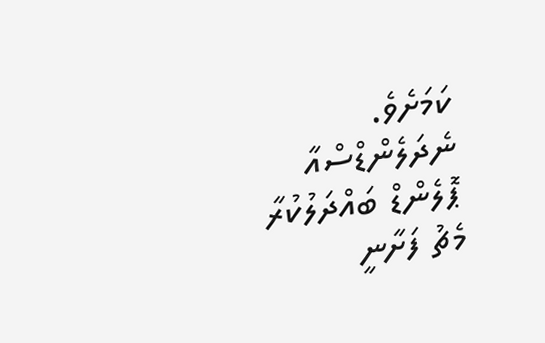ކަމަށެވެ.
ނެދަލެންޑްސްއާ ޕޮލެންޑް ބައްދަލުކުރާ މެޗު ފަށާނީ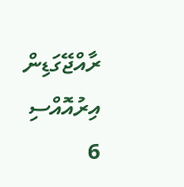ރާއްޖޭގަޑިން އިރުއޮއްސި 6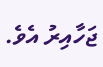ޖަހާއިރު އެވެ.